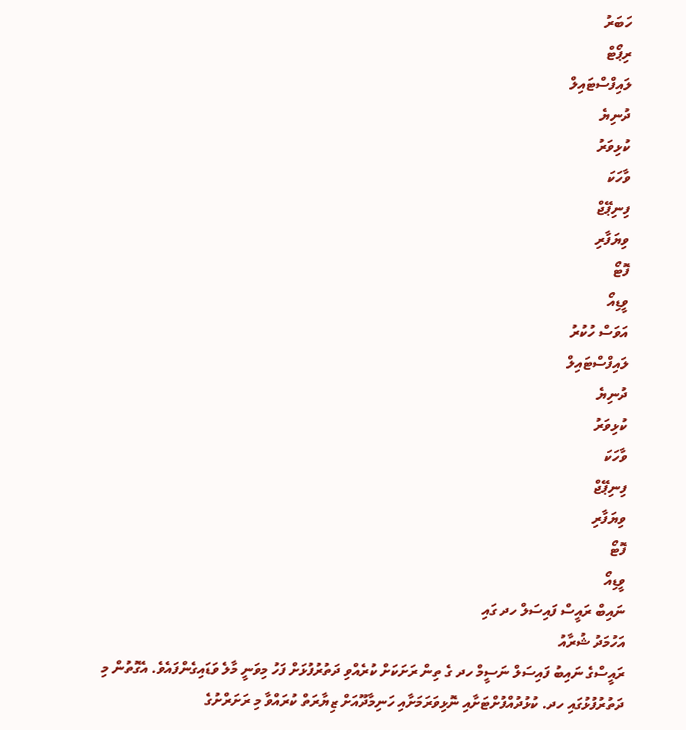ހަބަރު
ރިޕޯޓް
ލައިފްސްޓައިލް
ދުނިޔެ
ކުޅިވަރު
ވާހަކަ
ފިނިޕޭޖް
ވިޔަފާރި
ފޮޓޯ
ވީޑިއޯ
އަވަސް ހުކުރު
ލައިފްސްޓައިލް
ދުނިޔެ
ކުޅިވަރު
ވާހަކަ
ފިނިޕޭޖް
ވިޔަފާރި
ފޮޓޯ
ވީޑިއޯ
ނައިބް ރައީސް ފައިސަލް ހދ ގައި
އަހުމަދު ޝުރާއު
ރައީސްގެ ނައިބު ފައިސަލް ނަސީމް ހދ ގެ ތިން ރަށަކަށް ކުރެއްވި ދަތުރުފުޅަށް ފަހު މިވަނީ މާލެ ވަޑައިގެންފައެވެ. އެގޮތުން މި ދަތުރުފުޅުގައި ހދ. ކުޅުދުއްފުށްޓަށާއި ނޮޅިވަރަމަށާއި ހަނިމާދޫއަށް ޒިޔާރަތް ކުރައްވާ މި ރަށަރްށުގެ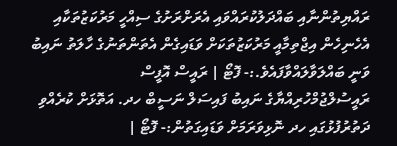ރައްޔިތުންނާއި ބައްދަލުކުރައްވައި އެރަށްރަށުގެ ސިއްހީ މަރުކަޒުތަކާއި އެހެނިހެން އިޖްތިމާއީ މަރުކަޒުތަކަށް ވަޑައިގެން އެތަންތަނުގެ ހާލަތު ނައިބު ވަނީ ބައްލަވާލައްވާފައެވެ.:- ފޮޓޯ | ރައީސް އޮފީސް
ރައީސުލްޖުމްހުރިއްޔާގެ ނައިބު ފައިސަލް ނަސީބް ހދ. އަތޮޅަށް ކުރެއްވި ދަތުރުފުޅުގައި ހދ ނޮޅިވަރަމަށް ވަޑައިގަތުން:- ފޮޓޯ |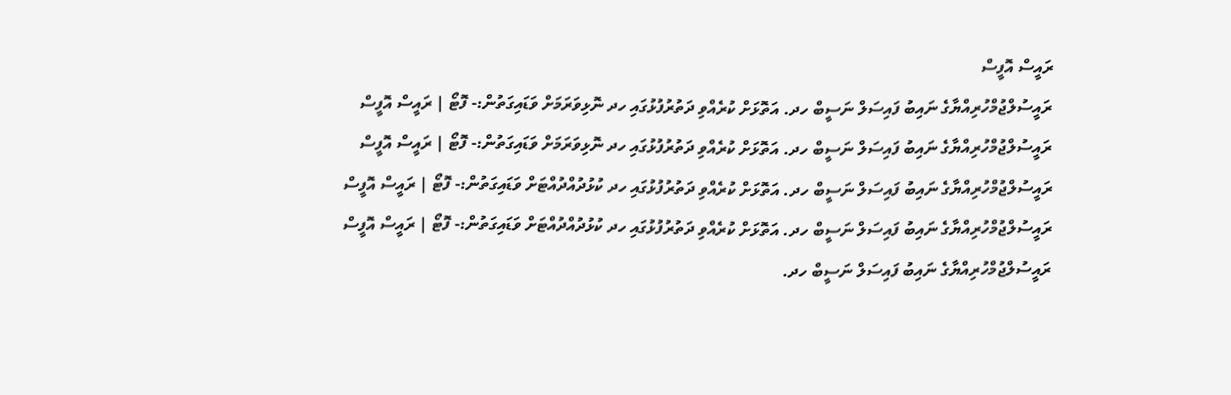ރައީސް އޮފީސް
ރައީސުލްޖުމްހުރިއްޔާގެ ނައިބު ފައިސަލް ނަސީބް ހދ. އަތޮޅަށް ކުރެއްވި ދަތުރުފުޅުގައި ހދ ނޮޅިވަރަމަށް ވަޑައިގަތުން:- ފޮޓޯ | ރައީސް އޮފީސް
ރައީސުލްޖުމްހުރިއްޔާގެ ނައިބު ފައިސަލް ނަސީބް ހދ. އަތޮޅަށް ކުރެއްވި ދަތުރުފުޅުގައި ހދ ނޮޅިވަރަމަށް ވަޑައިގަތުން:- ފޮޓޯ | ރައީސް އޮފީސް
ރައީސުލްޖުމްހުރިއްޔާގެ ނައިބު ފައިސަލް ނަސީބް ހދ. އަތޮޅަށް ކުރެއްވި ދަތުރުފުޅުގައި ހދ ކުޅުދުއްދުއްޓަށް ވަޑައިގަތުން:- ފޮޓޯ | ރައީސް އޮފީސް
ރައީސުލްޖުމްހުރިއްޔާގެ ނައިބު ފައިސަލް ނަސީބް ހދ. އަތޮޅަށް ކުރެއްވި ދަތުރުފުޅުގައި ހދ ކުޅުދުއްދުއްޓަށް ވަޑައިގަތުން:- ފޮޓޯ | ރައީސް އޮފީސް
ރައީސުލްޖުމްހުރިއްޔާގެ ނައިބު ފައިސަލް ނަސީބް ހދ.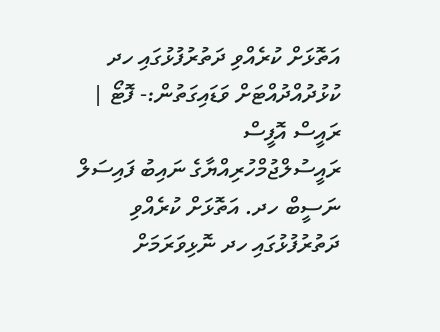އަތޮޅަށް ކުރެއްވި ދަތުރުފުޅުގައި ހދ ކުޅުދުއްދުއްޓަށް ވަޑައިގަތުން:- ފޮޓޯ | ރައީސް އޮފީސް
ރައީސުލްޖުމްހުރިއްޔާގެ ނައިބު ފައިސަލް ނަސީބް ހދ. އަތޮޅަށް ކުރެއްވި ދަތުރުފުޅުގައި ހދ ނޮޅިވަރަމަށް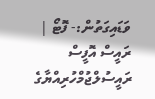ވަޑައިގަތުން:- ފޮޓޯ | ރައީސް އޮފީސް
ރައީސުލްޖުމްހުރިއްޔާގެ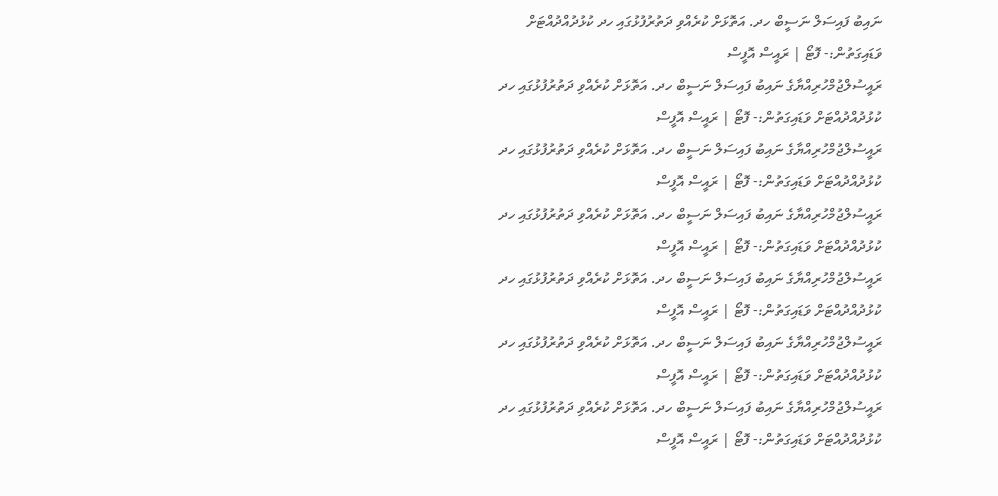ނައިބު ފައިސަލް ނަސީބް ހދ. އަތޮޅަށް ކުރެއްވި ދަތުރުފުޅުގައި ހދ ކުޅުދުއްދުއްޓަށް ވަޑައިގަތުން:- ފޮޓޯ | ރައީސް އޮފީސް
ރައީސުލްޖުމްހުރިއްޔާގެ ނައިބު ފައިސަލް ނަސީބް ހދ. އަތޮޅަށް ކުރެއްވި ދަތުރުފުޅުގައި ހދ ކުޅުދުއްދުއްޓަށް ވަޑައިގަތުން:- ފޮޓޯ | ރައީސް އޮފީސް
ރައީސުލްޖުމްހުރިއްޔާގެ ނައިބު ފައިސަލް ނަސީބް ހދ. އަތޮޅަށް ކުރެއްވި ދަތުރުފުޅުގައި ހދ ކުޅުދުއްދުއްޓަށް ވަޑައިގަތުން:- ފޮޓޯ | ރައީސް އޮފީސް
ރައީސުލްޖުމްހުރިއްޔާގެ ނައިބު ފައިސަލް ނަސީބް ހދ. އަތޮޅަށް ކުރެއްވި ދަތުރުފުޅުގައި ހދ ކުޅުދުއްދުއްޓަށް ވަޑައިގަތުން:- ފޮޓޯ | ރައީސް އޮފީސް
ރައީސުލްޖުމްހުރިއްޔާގެ ނައިބު ފައިސަލް ނަސީބް ހދ. އަތޮޅަށް ކުރެއްވި ދަތުރުފުޅުގައި ހދ ކުޅުދުއްދުއްޓަށް ވަޑައިގަތުން:- ފޮޓޯ | ރައީސް އޮފީސް
ރައީސުލްޖުމްހުރިއްޔާގެ ނައިބު ފައިސަލް ނަސީބް ހދ. އަތޮޅަށް ކުރެއްވި ދަތުރުފުޅުގައި ހދ ކުޅުދުއްދުއްޓަށް ވަޑައިގަތުން:- ފޮޓޯ | ރައީސް އޮފީސް
ރައީސުލްޖުމްހުރިއްޔާގެ ނައިބު ފައިސަލް ނަސީބް ހދ. އަތޮޅަށް ކުރެއްވި ދަތުރުފުޅުގައި ހދ ކުޅުދުއްދުއްޓަށް ވަޑައިގަތުން:- ފޮޓޯ | ރައީސް އޮފީސް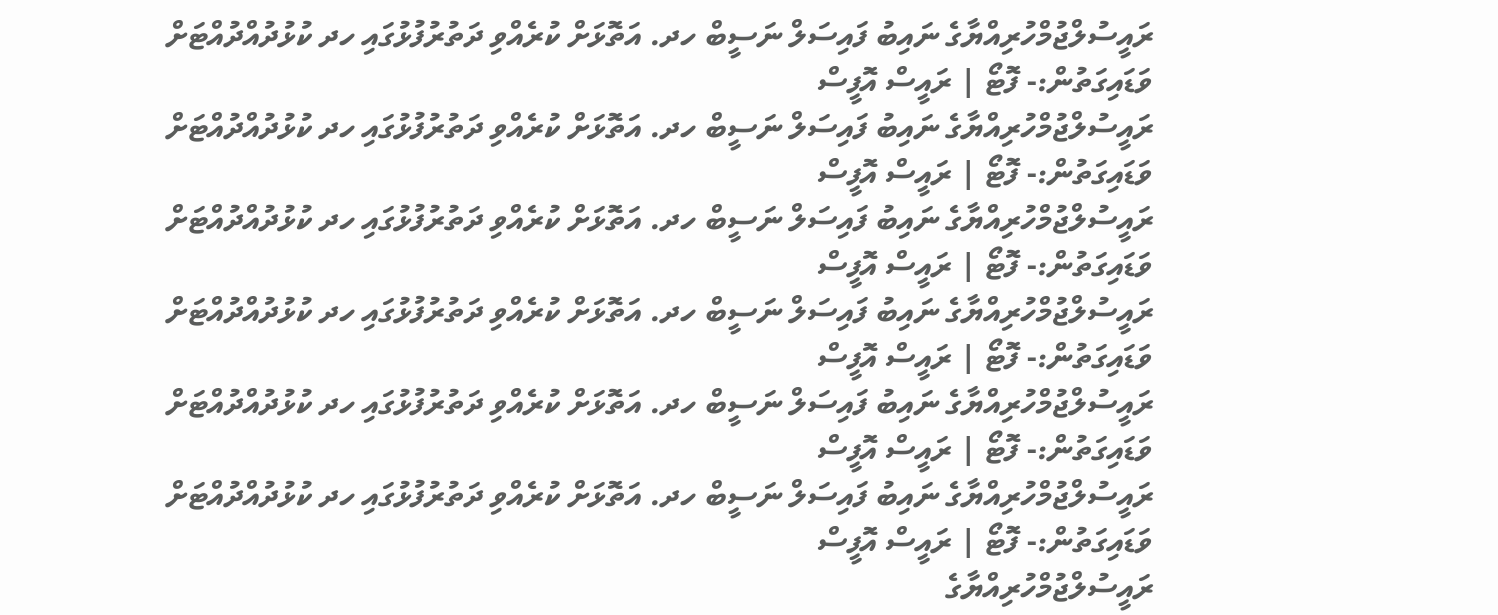ރައީސުލްޖުމްހުރިއްޔާގެ ނައިބު ފައިސަލް ނަސީބް ހދ. އަތޮޅަށް ކުރެއްވި ދަތުރުފުޅުގައި ހދ ކުޅުދުއްދުއްޓަށް ވަޑައިގަތުން:- ފޮޓޯ | ރައީސް އޮފީސް
ރައީސުލްޖުމްހުރިއްޔާގެ ނައިބު ފައިސަލް ނަސީބް ހދ. އަތޮޅަށް ކުރެއްވި ދަތުރުފުޅުގައި ހދ ކުޅުދުއްދުއްޓަށް ވަޑައިގަތުން:- ފޮޓޯ | ރައީސް އޮފީސް
ރައީސުލްޖުމްހުރިއްޔާގެ ނައިބު ފައިސަލް ނަސީބް ހދ. އަތޮޅަށް ކުރެއްވި ދަތުރުފުޅުގައި ހދ ކުޅުދުއްދުއްޓަށް ވަޑައިގަތުން:- ފޮޓޯ | ރައީސް އޮފީސް
ރައީސުލްޖުމްހުރިއްޔާގެ ނައިބު ފައިސަލް ނަސީބް ހދ. އަތޮޅަށް ކުރެއްވި ދަތުރުފުޅުގައި ހދ ކުޅުދުއްދުއްޓަށް ވަޑައިގަތުން:- ފޮޓޯ | ރައީސް އޮފީސް
ރައީސުލްޖުމްހުރިއްޔާގެ ނައިބު ފައިސަލް ނަސީބް ހދ. އަތޮޅަށް ކުރެއްވި ދަތުރުފުޅުގައި ހދ ކުޅުދުއްދުއްޓަށް ވަޑައިގަތުން:- ފޮޓޯ | ރައީސް އޮފީސް
ރައީސުލްޖުމްހުރިއްޔާގެ ނައިބު ފައިސަލް ނަސީބް ހދ. އަތޮޅަށް ކުރެއްވި ދަތުރުފުޅުގައި ހދ ކުޅުދުއްދުއްޓަށް ވަޑައިގަތުން:- ފޮޓޯ | ރައީސް އޮފީސް
ރައީސުލްޖުމްހުރިއްޔާގެ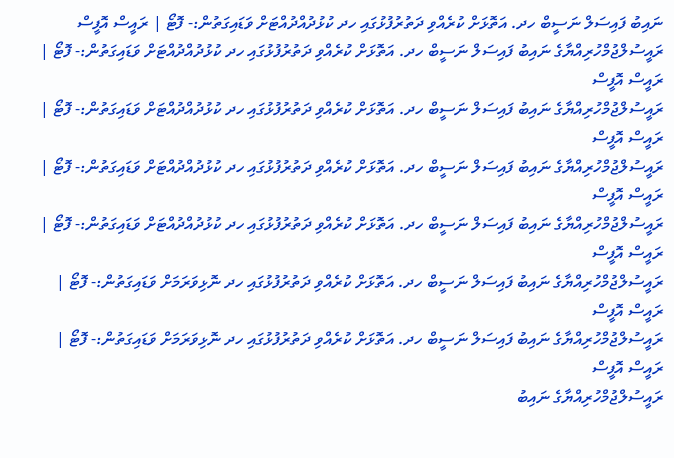ނައިބު ފައިސަލް ނަސީބް ހދ. އަތޮޅަށް ކުރެއްވި ދަތުރުފުޅުގައި ހދ ކުޅުދުއްދުއްޓަށް ވަޑައިގަތުން:- ފޮޓޯ | ރައީސް އޮފީސް
ރައީސުލްޖުމްހުރިއްޔާގެ ނައިބު ފައިސަލް ނަސީބް ހދ. އަތޮޅަށް ކުރެއްވި ދަތުރުފުޅުގައި ހދ ކުޅުދުއްދުއްޓަށް ވަޑައިގަތުން:- ފޮޓޯ | ރައީސް އޮފީސް
ރައީސުލްޖުމްހުރިއްޔާގެ ނައިބު ފައިސަލް ނަސީބް ހދ. އަތޮޅަށް ކުރެއްވި ދަތުރުފުޅުގައި ހދ ކުޅުދުއްދުއްޓަށް ވަޑައިގަތުން:- ފޮޓޯ | ރައީސް އޮފީސް
ރައީސުލްޖުމްހުރިއްޔާގެ ނައިބު ފައިސަލް ނަސީބް ހދ. އަތޮޅަށް ކުރެއްވި ދަތުރުފުޅުގައި ހދ ކުޅުދުއްދުއްޓަށް ވަޑައިގަތުން:- ފޮޓޯ | ރައީސް އޮފީސް
ރައީސުލްޖުމްހުރިއްޔާގެ ނައިބު ފައިސަލް ނަސީބް ހދ. އަތޮޅަށް ކުރެއްވި ދަތުރުފުޅުގައި ހދ ކުޅުދުއްދުއްޓަށް ވަޑައިގަތުން:- ފޮޓޯ | ރައީސް އޮފީސް
ރައީސުލްޖުމްހުރިއްޔާގެ ނައިބު ފައިސަލް ނަސީބް ހދ. އަތޮޅަށް ކުރެއްވި ދަތުރުފުޅުގައި ހދ ނޮޅިވަރަމަށް ވަޑައިގަތުން:- ފޮޓޯ | ރައީސް އޮފީސް
ރައީސުލްޖުމްހުރިއްޔާގެ ނައިބު ފައިސަލް ނަސީބް ހދ. އަތޮޅަށް ކުރެއްވި ދަތުރުފުޅުގައި ހދ ނޮޅިވަރަމަށް ވަޑައިގަތުން:- ފޮޓޯ | ރައީސް އޮފީސް
ރައީސުލްޖުމްހުރިއްޔާގެ ނައިބު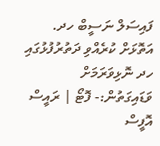ފައިސަލް ނަސީބް ހދ. އަތޮޅަށް ކުރެއްވި ދަތުރުފުޅުގައި ހދ ނޮޅިވަރަމަށް ވަޑައިގަތުން:- ފޮޓޯ | ރައީސް އޮފީސް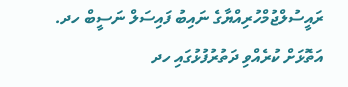ރައީސުލްޖުމްހުރިއްޔާގެ ނައިބު ފައިސަލް ނަސީބް ހދ. އަތޮޅަށް ކުރެއްވި ދަތުރުފުޅުގައި ހދ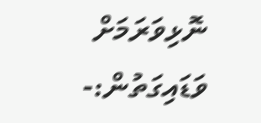ނޮޅިވަރަމަށް ވަޑައިގަތުން:-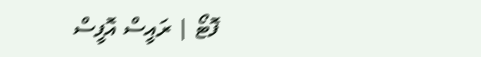ފޮޓޯ | ރައީސް އޮފީސް